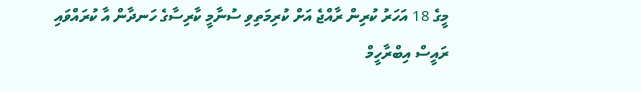މީގެ 18 އަހަރު ކުރިން ރާއްޖެ އަށް ކުރިމަތިވި ސުނާމީ ކާރިސާގެ ހަނދާން އާ ކުރައްވައި ރައީސް އިބްރާހީމް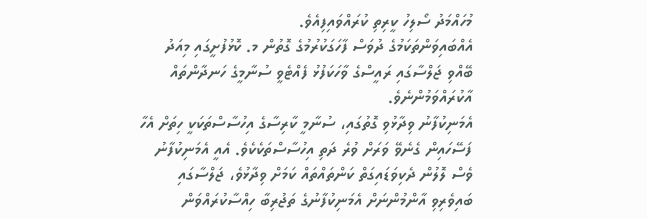މުހައްމަދު ސޯލިހު ކީރިތި ކުރައްވައިފިއެވެ.
އެއްބައިވަންތަކަމުގެ ދުވަސް ފާހަގަކުރުމުގެ ގޮތުން މ. ކޮޅުފުށީގައި މިއަދު ބޭއްވި ޖަލްސާގައި ރައީސްގެ ވާހަކަފުޅު ފެއްޓެވީ ސުނާމީގެ ހަނދާންތައް އާކުރައްވަމުންނެވެ.
އެމަނިކުފާނު ވިދާޅުވި ގޮތުގައި، ސުނާމީ ކާރިސާގެ އިހުސާސްތަކަކީ ހިތަށް އެހާ ފަސޭހައިން ގެނެވޭ ވަރަށް ވުރެ ދަތި އިހުސާސްތަކެކެވެ. އެއީ އެމަނިކުފާނު ވެސް ލޮލުން ދެކިވަޑައިގަތް ކަންތައްތައް ކަމަށް ވިދާޅުވެ، ޖަލްސާގައި ބައިވެރިވި އާންމުންނަށް އެމަނިކުފާނުގެ ތަޖުރިބާ ހިއްސާކުރައްވަން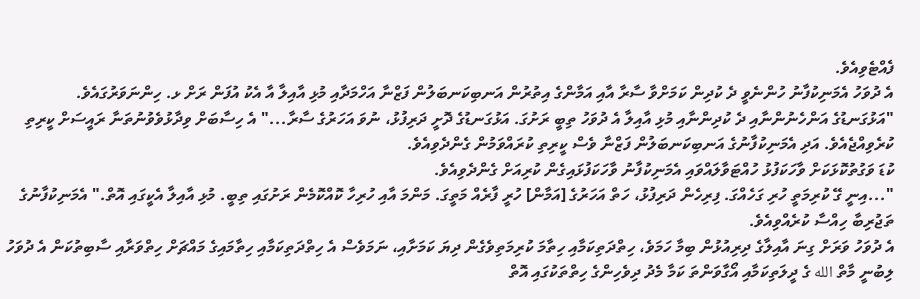ފެއްޓެވިއެވެ.
އެ ދުވަހު އެމަނިކުފާނު ހުންނެވީ ދެ ކުދިން ކަމަށްވާ ސާރާ އާއި އަމާންގެ އިތުރުން އަނބިކަނބަލުން ފަޒްނާ އަހްމަދާއި މުޅި އާއިލާ އާ އެކު އުފަން ރަށް ޅ. ހިންނަވަރުގައެވެ.
"އަޅުގަނޑުގެ އަންހެނުންނާއި ދެ ކުދިންނާއި މުޅި އާއިލާ އެ ދުވަހު ތިބީ ރަށުގަ. އަޅުގަނޑުގެ ދޮށީ ދަރިފުޅު، ނުވަ އަހަރުގެ ސާރާ..." އެ ހިސާބަށް ވިދާޅުވެވުނުތަނާ ރައީސަށް ކީރިތި ކުރެވިއްޖެއެވެ. އަދި އެމަނިކުފާނުގެ އަނބިކަނބަލުން ފަޒްނާ ވެސް ކީރިތި ކުރައްވަމުން ގެންދެވިއެވެ.
ކުޑަ ވަގުތުކޮޅަކަށް ވާހަކަފުޅު ހުއްޓަވާލައްވައި އެމަނިކުފާނު ވާހަކަފުޅައިގެން ކުރިއަށް ގެންދެވިއެވެ.
"...އިނީ ގޭ ކުރިމަތީ ހުރި ގަހެއްގަ. ފިރިހެން ދަރިފުޅު، ހަތް އަހަރުގެ [އަމާން] ހުރީ ފާރެއް މަތީގަ. މަންމަ އާއި ހުރިހާ ކޮއްކޮމެން ރަށުގައި ތިބީ. މުޅި އާއިލާ އެކީގައި އޮތް." އެމަނިކުފާނުގެ ތަޖުރިބާ ހިއްސާ ކުރެއްވިއެވެ.
އެ ދުވަހު ވަރަށް ގިނަ އާއިލާގެ ދިރިއުޅުން ބިމާ ހަމަވެ، ހިތްދަތިކަމާއި ހިތާމަ ކުރިމަތިވެގެން ދިޔަ ކަމަށާއި، ނަމަވެސް އެ ހިތްދަތިކަމާއި ހިތާމައިގެ މައްޗަށް ހިތްވަރާއި ސާބިތުކަން އެ ދުވަހު ލިބުނީ މާތް الله ގެ ދީލަތިކަމާއި އޯގާވަންތަ ކަމާ މެދު ދިވެހިންގެ ހިތްތަކުގައި އޮތް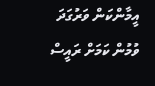އީމާންކަން ވަރުގަދަ ވުމުން ކަމަށް ރައީސް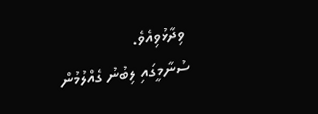ވިދާޅުވިއެވެ.
ސުނާމީގައި ލިބުނު ގެއްލުމުން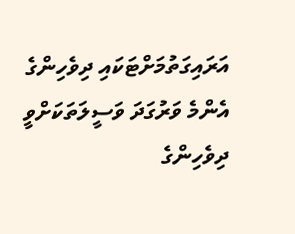އަރައިގަތުމަށްޓަކައި ދިވެހިންގެ އެންމެ ވަރުގަދަ ވަސީލަތަކަށްވީ ދިވެހިންގެ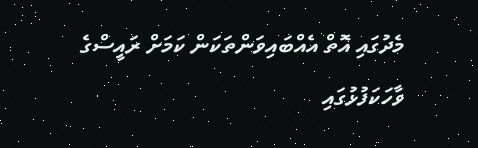މެދުގައި އޮތް އެއްބައިވަންތަކަން ކަމަށް ރައީސްގެ ވާހަކަފުޅުގައި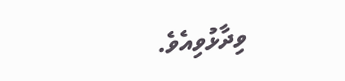ވިދާޅުވިއެވެ.